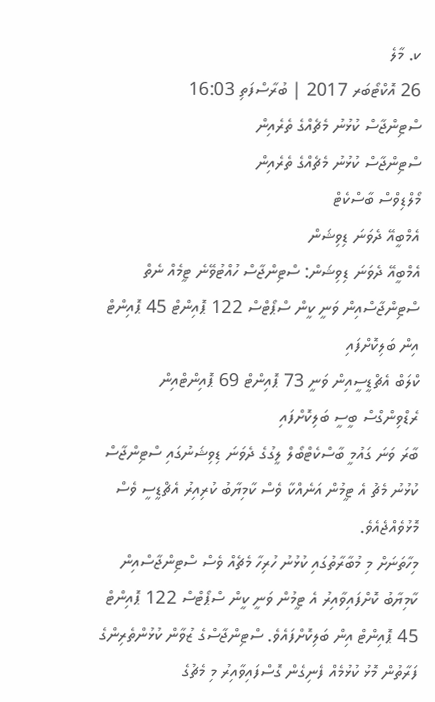ކ. މާލެ
26 އޮކްޓޯބަރ 2017 | ބުރާސްފަތި 16:03
ސްޓިންޖާސް ކުޅުނު މެޗެއްގެ ތެރެއިން
ސްޓިންޖާސް ކުޅުނު މެޗެއްގެ ތެރެއިން
މޯލްޑިވްސް ބާސްކެޓް
އެމްބީއޭ ދެވަނަ ޑިވިޝަން
އެމްބީއޭ ދެވަނަ ޑިވިޝަން: ސްޓިންޖާސް ހުއްޓުވޭނެ ޓީމެއް ނެތް
ސްޓިންޖާސްއިން ވަނީ ކީން ސްޕޯޓްސް 122 ޕޮއިންޓް 45 ޕޮއިންޓް އިން ބަލިކޮށްފައި
ކްލަބް އެޗްޑީސީއިން ވަނީ 73 ޕޮއިންޓް 69 ޕޮއިންޓްއިން ރެޑްވިންގްސް ބީސީ ބަލިކޮށްފައި
ބާރަ ވަނަ ގައުމީ ބާސްކެޓްބޯލް ލީގުގެ ދެވަނަ ޑިވިޝަނުގައި ސްޓިންޖާސް ކުޅުނު މެޗު އެ ޓީމުން އަނެއްކާ ވެސް ކާމިޔާބު ކުރިއިރު އެޗްޑީސީ ވެސް މޮޅުވެއްޖެއެވެ.
މިހާތަނަށް މި މުބާރާތުގައި ކުޅުނު ހުރިހާ މެޗެއް ވެސް ސްޓިންޖާސްއިން ކާމިޔާބު ކޮށްފައިވާއިރު އެ ޓީމުން ވަނީ ކީން ސްޕޯޓްސް 122 ޕޮއިންޓް 45 ޕޮއިންޓް އިން ބަލިކޮށްފައެވެ. ސްޓިންޖާސްގެ ޒުވާން ކުޅުންތެރިންގެ ފަރާތުން މޮޅު ކުޅުމެއް ފެނިގެން ގޮސްފައިވާއިރު މި މެޗުގެ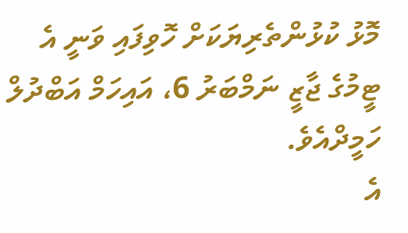މޮޅު ކުޅުންތެރިޔަކަށް ހޮވިފައި ވަނީ އެ ޓީމުގެ ޖާޒީ ނަމްބަރު 6، އައިހަމް އަބްދުލް ހަމީދްއެވެ.
އެ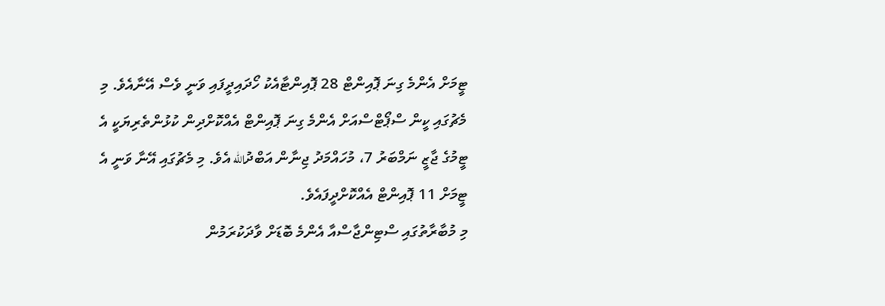ޓީމަށް އެންމެ ގިނަ ޕޮއިންޓް 28 ޕޮއިންޓާއެކު ހޯދައިދީފައި ވަނީ ވެސް އޭނާއެވެ. މި މެޗުގައި ކީން ސްޕޯޓްސްއަށް އެންމެ ގިނަ ޕޮއިންޓް އެއްކޮށްދިން ކުޅުންތެރިޔަކީ އެ ޓީމުގެ ޖާޒީ ނަމްބަރު 7، މުހައްމަދު ޖިނާން އަބްދުالله އެވެ. މި މެޗުގައި އޭނާ ވަނީ އެ ޓީމަށް 11 ޕޮއިންޓް އެއްކޮށްދީފައެވެ.
މި މުބާރާތުގައި ސްޓިންޖާސްއާ އެންމެ ބޮޑަށް ވާދަކުރަމުން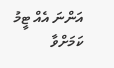އަންނަ އެއް ޓީމު ކަމަށްވާ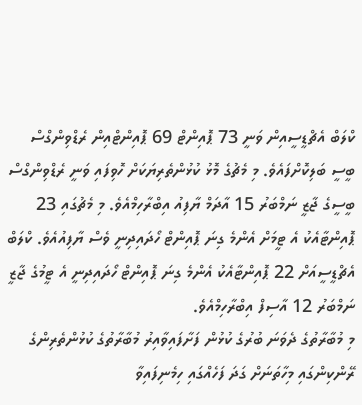ކްލަބް އެޗްޑީސީއިން ވަނީ 73 ޕޮއިންޓް 69 ޕޮއިންޓްއިން ރެޑްވިންގްސް ބީސީ ބަލިކޮށްފައެވެ. މި މެޗުގެ މޮޅު ކުޅުންތެރިޔަކަށް ހޮވިފައި ވަނީ ރެޑްވިންގްސް ބީސީގެ ޖާޒީ ނަމްބަރު 15 އާދަމް ޔާފިއު އިބްރާހިމްއެވެ. މި މެޗުގައި 23 ޕޮއިންޓާއެކު އެ ޓީމަށް އެންމެ ގިނަ ޕޮއިންޓް ހޯދައިދިނީ ވެސް ޔާފިއުއެވެ. ކްލަބް އެޗްޑީސީއަށް 22 ޕޮއިންޓާއެކު އެންމެ ގިނަ ޕޮއިންޓް ހޯދައިދިނީ އެ ޓީމުގެ ޖާޒީ ނަމްބަރު 12 އާސިފް އިބްރާހިމްއެވެ.
މި މުބާރާތުގެ ދެވަނަ ބުރުގެ ކުޅުން ފަށާފައިވާއިރު މުބާރާތުގެ ކުޅުންތެރިންގެ ރޭންކިންގައި މިހާތަނަށް ގަދަ ފަހެއްގައި ހިމެނިފައިވާ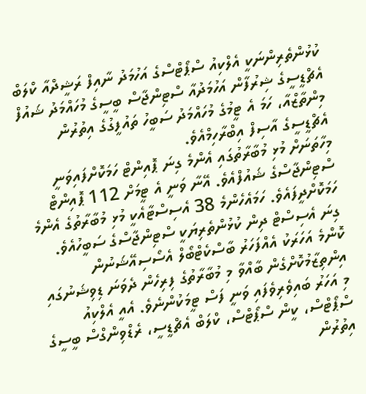ކުޅުންތެރިންނަކީ އެލްކިއު ސްޕޯޓްސްގެ އަހުމަދު ނާއިފް ރަޝީދްއާ ކްލަބް އެޗްޑީސީގެ ޝިރުފާން އަހުމަދުއާ ސްޓިންޖާސް ބީސީގެ މުހައްމަދު ޝައުފް މިންތާޒްއާ، ހަމަ އެ ޓީމުގެ މުހައްމަދު ސަބީހު ތައުފީގުގެ އިތުރުން އެޗްޑީސީގެ އާސިފް އިބްރާހިމްއެވެ.
މިހާތަނަށް މުޅި މުބާރާތުގައި އެންމެ ގިނަ ޕޮއިންޓް ހަމަކޮށްފައިވަނީ ސްޓިންޖާސްގެ ޝައުފްއެވެ. އޭނާ ވަނީ އެ ޓީމަށް 112 ޕޮއިންޓް ހަމަކޮށްދީފައެވެ. ހަމައެހެންމެ 38 އެސިސްޓާއެކީ މުޅި މުބާރާތުގެ އެންމެ ގިނަ އެސިސްޓް ދިން ކުޅުންތެރިޔަކީ ސްޓިންޖާސްގެ ސަބީހުއެވެ.
ކޮންމެ އަހަރަކު އެއްފަހަރު ބާސްކެޓްބޯލް އެސޯސިއޭޝަނުން އިންތިޒާމުކޮށްގެން ބާއްވާ މި މުބާރާތުގެ ފިރިހެން ދެވަނަ ޑިވިޝަނުގައި މި އަހަރު ބައިވެރިވެފައި ވަނީ ފަސް ޓީމަކުންނެވެ. އެއީ އެލްކިއު ސްޕޯޓްސް، ކީން ސްޕޯޓްސް، ކްލަބް އެޗްޑީސީ، ރެޑްވިންގްސް ބީސީގެ އިތުރުން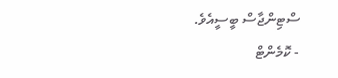ސްޓިންޖާސް ބީސީއެވެ.
- ކޮމެންޓް